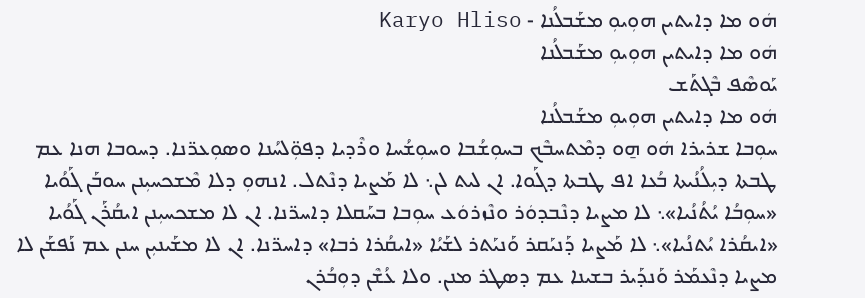ܗܿܘ ܡܐ ܕܐܝܬܝܢ ܗܘܼܝܘܼ ܡܫܰܒܠܳܢܐ - Karyo Hliso
ܗܿܘ ܡܐ ܕܐܝܬܝܢ ܗܘܼܝܘܼ ܡܫܰܒܠܳܢܐ
ܝܰܘܣܶܦ ܒܶܓܬܰܫ
ܗܿܘ ܡܐ ܕܐܝܬܝܢ ܗܘܼܝܘܼ ܡܫܰܒܠܳܢܐ
ܚܘܼܒܐ ܫܪܝܪܐ ܗܿܘ ܗ̱ܘ ܕܡܶܬܚܒܶܟ ܒܚܘܼܫܳܒܐ ܘܚܘܼܫܳܚܐ ܘܪܶܕܝܐ ܕܦܘܼ̈ܠܚܳܢܐ ܘܣܘܼܥܪ̈ܢܐ. ܕܚܘܒܐ ܗܢܐ ܥܡ ܛܒܬܐ ܕܝܼܠܳܢܳܝܬܐ ܒܳܥܐ ܐܦ ܛܒܬܐ ܕܓܰܘܐ. ܐܢ ܠܝܬ ܠܢ܆ ܠܐ ܡܰܨܝܐ ܕܢܶܬܠ. ܐܢܗܘܼ ܕܠܐ ܡܶܫܟܚܝܼܢܢ ܚܘܒܰܢ ܓܰܘܳܝܐ «ܚܘܼܒܳܐ ܝܳܬܳܢܳܝܐ»܆ ܠܐ ܡܨܝܐ ܕܢܶܒܕܘܿܪ ܘܢܶܙܪܘܿܥ ܚܘܼܒܐ ܒܚܰܩܠܐ ܕܐܚܪ̈ܢܐ. ܐܢ ܠܐ ܡܫܟܚܝܼܢܢ ܐܝܩܳܪܰܢ ܓܰܘܳܝܐ «ܐܝܩܳܪܐ ܝܳܬܢܳܝܐ»܆ ܠܐ ܡܰܨܝܐ ܕܰܢܝܰܩܪ ܘܰܢܝܰܬܪ ܠܫܰܝܳܐ «ܐܝܩܳܪܐ ܪܒܐ» ܕܐܚܪ̈ܢܐ. ܐܢ ܠܐ ܡܫܰܝܢܝܼܢ ܚܢܢ ܥܡ ܢܰܦܫܰܢ ܠܐ ܡܨܝܐ ܕܢܶܥܡܰܪ ܘܰܢܕܰܝܪ ܒܫܝܢܐ ܥܡ ܕܣܛܪ ܡܢܢ. ܘܠܐ ܥܳܫܶܢ ܕܘܼܒܳܪܢ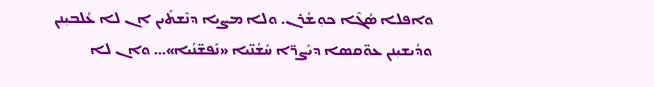ܘܐܦܠܐ ܣܳܓܶܐ ܟܘܼܫܳܪܢ. ܘܠܐ ܡܨܝܐ ܕܢܶܫܬܰܝܢ ܐܢ ܠܐ ܥܳܠܒܝܼܢܢ ܘܕܳܝܫܝܼܢܢ ܥܘ̈ܩܣܐ ܕܝܰܨܪ̈ܐ ܚܰܫܳܢ̈ܝܐ «ܢܰܦܫ̈ܢܳܝܐ»... ܘܐܢ ܠܐ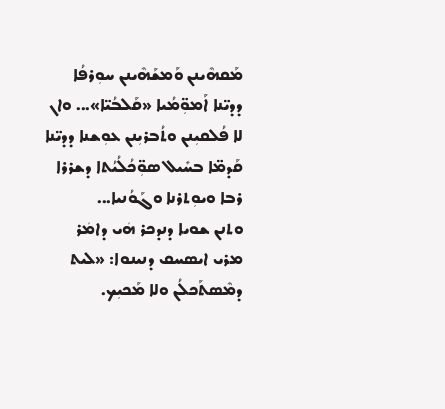ܡܰܩܗܶܝܢܢ ܘܰܡܫܰܗܶܝܢܢ ܚܘܼܪܦܳܐ ܕܕܝ̈ܢܐ ܐܰܡܘܼ̈ܡܳܝܐ «ܩܰܠܒܳܝ̈ܐ»... ܘܐܢ ܠܐ ܦܳܠܩܝܼܢܢ ܘܬܳܒܪܝܼܢܢ ܥܘܼܫܢܐ ܕܕܝ̈ܢܐ ܩܰܕܡ̈ܐ ܒܚܺܝܠ ܣܘܼ̈ܟܳܠܳܝܳܬܐ ܕܫܪܪܐ ܪܒܐ ܘܝܘܼܬܪܢܐ ܘܓܰܘܳܢܝܐ...
ܘܬܢܢ ܫܘܝܐ ܕܢܕܟܪ ܗܿܝ ܕܐܡܿܪ ܡܪܝ ܐܝܣܚܩ ܕܢܝܢܘܐ: «ܠܝܬ ܕܡܶܣܬܰܟܠܳܢ ܘܠܐ ܡܰܟܝܼܟ.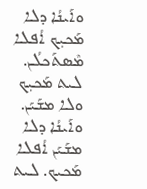ܘܐܰܝܢܳܐ ܕܠܐ ܡܰܟܝܼܟ ܐܳܦܠܐ ܡܶܣܬܰܟܠܳܢ. ܠܝܬ ܡܰܟܝܼܟ ܘܠܐ ܡܫܰܝܰܢ. ܘܐܰܝܢܳܐ ܕܠܐ ܡܫܰܝܰܢ ܐܳܦܠܐ ܡܰܟܝܟ. ܠܝܬ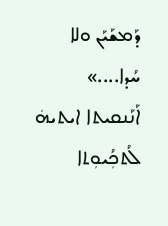ܕܰܡܫܰܝܰܢ ܘܠܐ ܚܳܕܐ....»
ܐܰܢܰܢܩܝܬܐ ܐܝܬܝܗܿ ܠܳܬܟܼܳܝܘܼܬܐ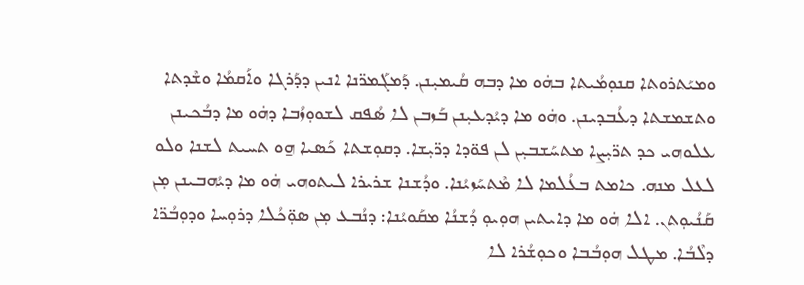ܘܡܝܰܬܪܘܬܐ ܩܢܘܼܡܳܝܬܐ ܒܗܿܘ ܡܐ ܕܒܗ ܩܳܝܡܝܼܢܢ. ܕܰܡܓܰܡܪ̈ܢܐ ܐܢܝܢ ܕܕܰܪܓܐ ܘܐܰܩܡܳܐ ܘܫܶܕܬܐ ܘܬܫܡܫܬܐ ܕܥܳܒܕܝܢܢ. ܘܗܿܘ ܡܐ ܕܝܳܕܥܝܼܢܢ ܒܰܙܒܢ ܠܐ ܣܳܦܩ ܠܫܘܘܼܙܳܒܐ ܕܗܿܘ ܡܐ ܕܒܳܟܝܢܢ ܥܠܘܗܝ ܟܕ ܬܪ̈ܝܼܨܐ ܡܬܚܰܫܒܝܼܢ ܠܢ ܦܘ̈ܕܐ ܕܪ̈ܝܼܫܐ. ܕܩܘܼܫܬܐ ܟܰܣܝܐ ܗ̱ܘ ܬܚܝܬ ܠܫܢܐ ܘܠܘ ܠܥܠ ܡܢܗ. ܟܐܡܬ ܒܥܳܠܡܐ ܠܐ ܡܶܬܚܰܙܝܳܢܐ. ܘܕܳܫܢܐ ܫܪܝܪܐ ܠܝܬܘܗܝ ܗܿܘ ܡܐ ܕܝܳܗܒܝܢܢ ܡܼܢ ܩܰܢܳܝܘܼܬܢ. ܐܠܐ ܗܿܘ ܡܐ ܕܐܝܬܝܢ ܗܘܼܝܘܼ ܕܳܫܢܳܐ ܡܩܰܘܝܳܢܐ: ܕܢܳܒܥ ܡܼܢ ܣܘܼ̈ܟܳܠܐ ܕܪܘܼܚܐ ܘܕܘܼܒܳܪ̈ܐ ܕܠܶܒܳܐ. ܡܛܠ ܗܘܼܒܳܒܐ ܘܟܘܼܫܳܪܐ ܠܐ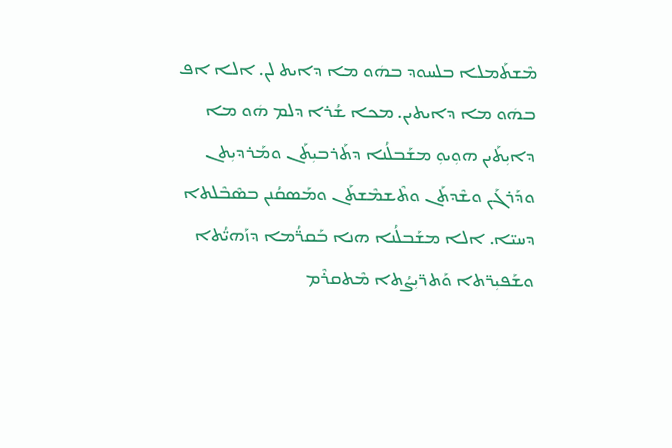ܡܶܫܬܰܡܠܐ ܒܠܚܘܕ ܒܗܿܘ ܡܐ ܕܐܝܬ ܠܢ. ܐܠܐ ܐܦ ܒܗܿܘ ܡܐ ܕܐܝܬܝܢ. ܡܟܐ ܫܳܪܐ ܕܠܡ ܗܿܘ ܡܐ ܕܐܝܼܬܰܝܢ ܗܘܼܝܘܼ ܡܫܰܒܠܳܢܐ ܕܬܰܪܒܝܼܬܰܢ ܘܡܰܪܕܝܼܬܢ ܘܕܰܪܓܰܢ ܘܫܶܕܬܰܢ ܘܬܶܫܡܶܫܬܰܢ ܘܡܰܣܩܳܢܢ ܒܣܶܒܶܠܬܐ ܕܚܝ̈ܐ. ܐܠܐ ܡܫܰܒܠܳܢܐ ܗܢܐ ܒܰܩܪ̈ܳܡܐ ܕܙܰܗܝ̈ܳܬܐ ܘܫܰܦܝܼܪ̈ܬܐ ܘܰܬܪ̈ܝܼܨܳܬܐ ܡܶܬܩܪܶܡ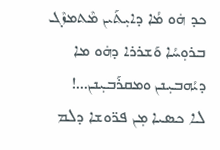ܟܕ ܗܿܘ ܡܳܐ ܕܐܝܼܬܰܝܢ ܡܶܬܡܙܶܓ ܒܪܘܼܚܳܐ ܘܰܫܪܪܐ ܕܗܿܘ ܡܐ ܕܝܳܗܒܝܼܢܢ ܘܡܩܪܰܒܝܼܢܢ...!
ܠܐ ܟܣܝܐ ܡܼܢ ܦܪ̈ܘܫܐ ܕܠܡ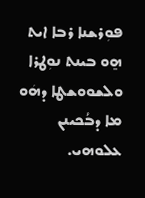ܦܘܼܪܫܢܐ ܪܒܐ ܐܝܬ ܗ̱ܘ ܒܝܢܬ ܢܘܼܛܪܐ ܘܠܫܘܘܫܛܐ ܕܗܿܘ ܡܐ ܕܒܳܟܝܢܢ ܥܠܘܗܝ.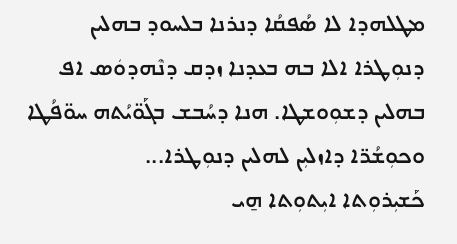ܡܛܠܗܕܐ ܠܐ ܣܳܦܩܳܐ ܕܢܪܢܐ ܒܠܚܘܕ ܒܗܠܝܢ ܕܢܘܼܛܪܐ ܐܠܐ ܒܗ ܒܥܕܢܐ ܙܕܩ ܕܢܶܗܕܘܿܣ ܐܦ ܒܗܠܝܢ ܕܫܘܼܘܫܛܐ. ܗܢܐ ܕܚܳܒܫ ܒܓܰܘ̈ܝܳܬܗ ܚܘ̈ܦܳܛܐ ܘܟܘܼܫܳܪ̈ܐ ܕܐܙܠܝܼܢ ܠܗܠܝܢ ܕܢܘܼܛܪܐ...
ܟܰܫܝܼܪܘܼܬܐ ܐܝܼܬܘܼܬܐ ܗ̱ܝ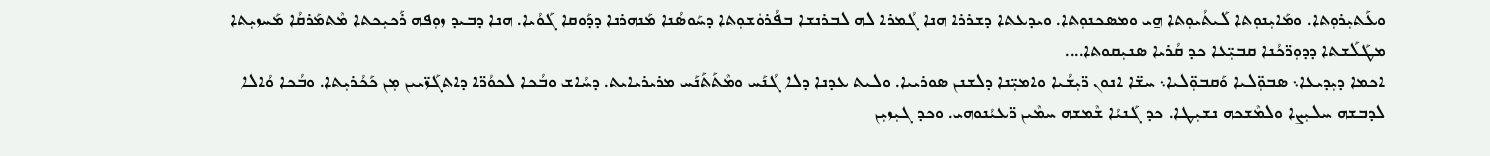ܘܥܰܬܝܼܪܘܼܬܐ. ܘܡܰܐܝܼܢܘܼܬܐ ܠܰܝܬܳܝܘܼܬܐ ܗ̱ܝ ܘܡܣܟܢܘܼܬܐ. ܘܝܕܥܬܐ ܕܫܪܪܐ ܗܢܐ ܓܳܡܪܐ ܠܗ ܠܒܪܢܫܐ ܒܦܳܪܘܿܫܘܼܬܐ ܕܚܰܘܣܳܢܐ ܡܰܢܗܪܢܐ ܕܕܰܘܩܐ ܓܰܘܳܝܐ. ܗܢܐ ܕܒܝܕ ܙܘܼܦܗ ܪܰܟܝܼܟܬܐ ܡܶܬܡܰܪܩܳܐ ܡܰܚܙܝܼܬܐ ܡܛܰܠܰܫܬܐ ܕܕܘܼܪ̈ܟܳܢܐ ܩܒܝܼ̈ܥܐ ܟܕ ܩܳܪܝܐ ܣܢܝܼܩܘܬܐ....
ܐܟܡܐ ܕܝܼܕܝܥܐ܆ ܣܒܘܼ̈ܠܝܐ ܘܰܩܒܘܼ̈ܠܝܐ܆ ܚܫ̈ܐ ܐܢܘܢ ܪ̈ܝܼܫܳܝܐ ܘܐܡܝܼ̈ܢܐ ܕܠܫܢܢ ܣܘܪܝܝܐ. ܘܠܝܬ ܥܕܢܐ ܕܠܐ ܓܳܢܰܚ ܘܡܶܬܰܬܰܢܰܚ ܡܪܝܪܝܐܝܬ. ܕܚܳܐܫ ܘܒܳܟܐ ܠܟܘܳܪ̈ܐ ܕܐܬܓܰܙ̈ܝܝܢ ܡܼܢ ܟܰܟܳܪܝܼܬܐ. ܘܒܳܟܐ ܘܳܐܠܐ ܠܕܒܫܗ ܚܠܝܼܨܐ ܘܠܡܶܫܟܗ ܢܫܝܼܛܐ. ܟܕ ܓܰܢܝܳܐ ܫܶܡܫܗ ܚܡܶܝܢ ܪ̈ܥܝܳܢܘܗܝ. ܘܟܕ ܓܝܼܙܝܼܢ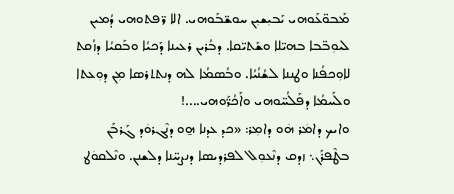ܡܰܒܘ̈ܥܰܘܗܝ ܝܰܒܝܼܫܝܼܢ ܚܘܫ̈ܒܰܘܗܝ. ܐܠܐ ܪ̈ܦܬܘܗܝ ܕܳܡܝܢ ܠܝܘܼܒ̈ܒܐ ܒܗܝ̈ܠܐ ܘܫܰܬܝ̈ܩܐ. ܕܒܳܪܝܢ ܪܥܝܢܐ ܕܰܟܝܳܐ ܘܒܰܩܝܳܐ ܕܙܳܩܬ ܠܐܘܼܟܦܳܢܐ ܘܛܢܢܐ ܠܫܳܢܳܝܳܐ. ܘܒܳܣܡܳܐ ܠܗ ܕܢܬܬܪܣܐ ܡܼܢ ܕܘܼܥܬܐ ܘܠܰܚܡܳܐ ܕܦܰܠܳܚ̈ܘܗܝ ܘܐܰܟܳܪ̈ܰܘܗܝ....!
ܘܐܝܟ ܕܐܡܿܪ ܗܿܘ ܕܐܡܼܪ: «ܟܕ ܥܕܢܐ ܗ̱ܘ ܕܢܶܓܪܘܿܕ ܓܰܪܒܰܢ ܒܛܶܦܪܰܢ܆ ܙܕܩ ܕܢܶܥܘܼܠ ܠܦܪܕܝܣܐ ܕܢܨܚ̈ܢܐ ܕܠܫܢܢ. ܘܢܶܠܩܘܿܛ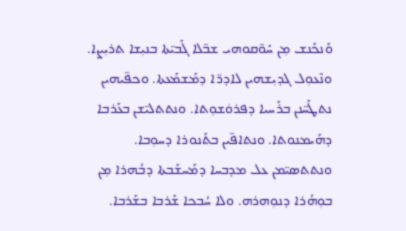ܘܰܢܟܰܢܫ ܡܼܢ ܚܰܘ̈ܩܘܗܝ ܫܒ̈ܠܐ ܓܰܒܝ̈ܬܐ ܒܢܝܼܫܐ ܬܪܝܼܨܐ. ܘܢܶܥܘܼܠ ܓܕܝܼܫܗܝܢ ܠܐܕܪ̈ܐ ܕܡܰܫܡܰܥܬܐ. ܘܟܦ̈ܝܗܝܢ ܢܬܛܰܚ̈ܢܢ ܒܪܰܚܝܐ ܕܦܪܘܿܫܘܼܬܐ. ܘܢܬܬܠܝ̈ܫܢ ܒܥܰܪܒܐ ܕܗܰܝܡܢܘܬܐ. ܘܢܬܐܦ̈ܝܢ ܒܬܰܢܘܪܐ ܕܚܘܼܒܐ. ܘܢܬܬܣܝ̈ܡܢ ܥܠ ܡܕܒܚܐ ܕܡܰܚܫܰܒܬܐ ܕܒܳܗܪܐ ܡܼܢ ܒܘܼܗܳܪܐ ܕܢܘܼܗܪܗ. ܘܠܐ ܚܳܒܟܐ ܫܰܪܒܐ ܒܫܰܪܒܐ.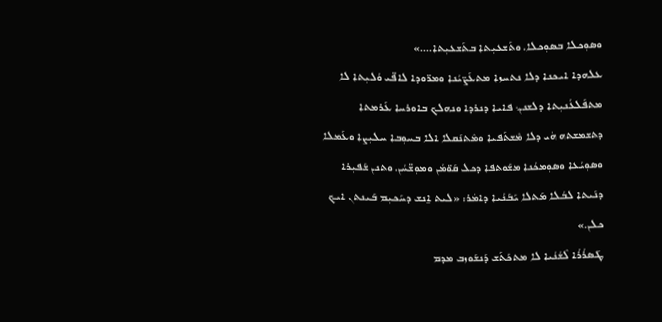ܘܣܘܼܟܠܐ ܒܣܘܼܟܠܐ. ܘܬܰܫܥܝܼܬܐ ܒܬܰܫܥܝܼܬܐ....»
ܥܠܗܕܐ ܐܝܟܢܐ ܕܠܐ ܢܬܚܙܐ ܡܬܥܰܨ̈ܝܳܢܐ ܘܡܪ̈ܘܕܐ ܠܐܦ̈ܝ ܘܳܠܝܼܬܐ ܠܐ ܡܬܦܰܠܥܳܢܝܼܬܐ ܕܠܫܢܢ܆ ܦܐܝܐ ܕܢܪܕܐ ܘܢܗܠܟ ܒܐܘܪܚܐ ܥܰܪܡܬܐ ܕܬܫܡܫܬܗ ܗܿܝ ܕܠܐ ܡܶܫܬܰܦܝܐ ܘܡܶܬܢܰܩܠܐ ܐܠܐ ܒܚܘܼܒܐ ܚܠܝܼܨܐ ܘܥܰܡܠܐ ܘܣܘܼܝܳܥܐ ܘܣܘܼܡܟܳܢܐ ܡܫܰܘܬܦܐ ܕܟܠ ܩܰܘ̈ܡܳܢ ܘܡܘܼܫ̈ܚܳܢ. ܘܬܢܢ ܫܰܦܝܼܪܐ ܕܢܰܝܬܐ ܠܒܳܠܐ ܡܰܬܠܐ ܝܰܒܰܢܳܝܐ ܕܐܡܿܪ: «ܠܝܬ ܐ̱ܢܫ ܕܚܰܟܝܼܡ ܒܰܝܢܬܢ ܐܝܟ ܟܠܢ.»
ܛܰܣܪܳܪܳܐ ܠܶܫܳܢܳܝܐ ܠܐ ܡܬܟܰܬܰܫ ܕܰܢܫܰܘܙܒ ܡܕܡ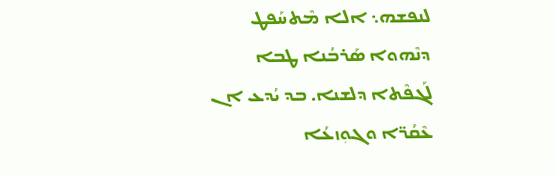ܠܢܦܫܗ܆ ܐܠܐ ܡܶܬܚܰܦܛ ܕܢܶܗܘܐ ܣܰܪܒܳܢܐ ܛܒܐ ܠܰܓܦܶܬܐ ܕܠܫܢܐ. ܒܕ ܝܳܕܥ ܐܢ ܥܶܩܳܪ̈ܐ ܘܓܘܼܙܥܳܐ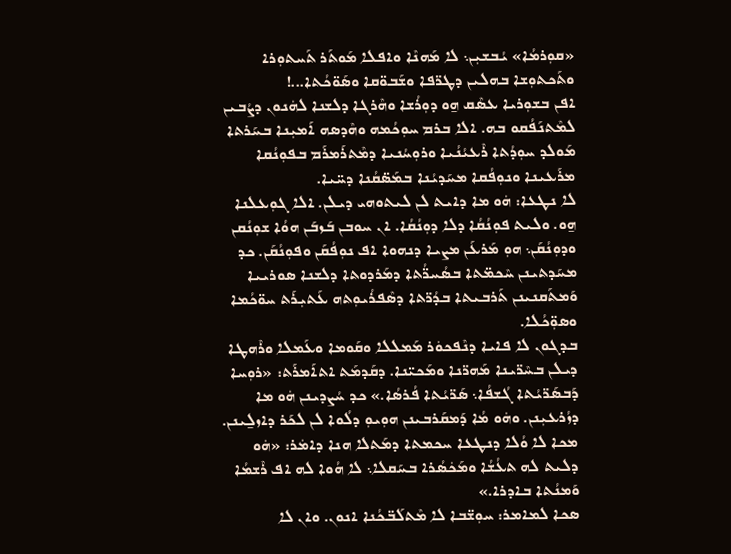«ܩܘܼܪܡܳܐ» ܝܳܒܫܝܼܢ܆ ܠܐ ܡܰܗܢܶܐ ܘܐܦܠܐ ܡܰܘܬܰܪ ܬܰܚܬܘܼܪܐ ܘܬܰܟܬܘܼܫܐ ܒܗܠܝܢ ܕܛܪ̈ܦܐ ܘܫܰܒܘ̈ܩܐ ܘܣܰܘ̈ܟܳܬܐ...!
ܐܦܢ ܒܫܘܼܪܝܐ ܥܣܶܩ ܗ̱ܘ ܕܘܼܪܳܫܐ ܘܗܶܪܓܐ ܕܠܫܢܐ ܠܗܿܢܘܢ ܕܨܳܒܝܢ ܠܡܶܬܢܰܦܳܩܘ ܒܗ. ܐܠܐ ܒܪܡ ܚܘܼܟܳܡܗ ܘܗܶܕܣܗ ܐܰܡܝܼܢܐ ܒܚܰܪܬܐ ܡܰܘܠܕ ܚܘܼܕܳܬܐ ܪܶܥܝܳܢܳܝܐ ܘܪܘܼܚܳܢܝܐ ܕܡܶܬܪܰܡܪܰܡ ܒܦܘܼܢܳܩܐ ܡܪܰܥܝܢܐ ܘܢܘܼܦܳܩܐ ܡܚܰܕܝܳܢܐ ܒܡܰܣ̈ܩܳܢܐ ܕܚ̈ܝܐ.
ܠܐ ܢܛܥܐ: ܗܿܘ ܡܐ ܕܐܝܬ ܠܢ ܠܝܬܘܗܝ ܕܝܠܢ. ܐܠܐ ܓܘܼܥܠܢܐ ܗ̱ܘ. ܘܠܝܬ ܦܘܼܢܳܩܳܐ ܕܠܐ ܕܘܼܢܳܩܳܐ. ܐܢ ܚܘܒܢ ܒܰܙܒܰܢ ܗܘܳܐ ܫܘܼܢܳܩܢ ܘܕܘܼܢܳܩܰܢ܆ ܗܘܼ ܡܰܪܥܰܢ ܡܨܝܐ ܕܢܗܘܐ ܐܦ ܢܘܼܦܳܩܰܢ ܘܦܘܼܢܳܩܰܢ. ܟܕ ܡܚܰܕܬܝܢܢ ܚܶܟܡ̈ܬܐ ܒܣܳܚܪ̈ܳܬܐ ܕܡܰܪܕܘܬܐ ܕܠܫܢܐ ܣܘܪܝܝܐ ܘܰܡܬܰܩܢܝܢܢ ܬܰܪܒܝܬܐ ܒܕܳܪ̈ܬܐ ܕܣܶܦܪܳܝܘܼܬܗ ܥܰܬܝܼܪܰܬ ܚܘ̈ܟܳܡܐ ܘܣܘܼ̈ܟܳܠܐ.
ܒܕܓܘܢ ܠܐ ܦܐܝܐ ܕܢܶܦܟܘܿܪ ܡܰܡܠܠܐ ܘܩܰܘܡܐ ܘܥܰܡܠܐ ܘܪܶܗܛܐ ܕܝܠܢ ܒܚܶܪ̈ܝܢܐ ܡܰܗܪ̈ܢܐ ܘܡܰܟܝ̈ܢܐ. ܕܩܰܕܡܰܬ ܐܬܐܰܡܪܰܬ: «ܪܘܼܚܐ ܕܰܒܣܰܪ̈ܝܳܬܐ ܓܳܫܦܳܐ܆ ܣܰܪ̈ܝܳܬܐ ܦܳܪܣܳܐ.» ܟܕ ܚܳܨܕܝܢܢ ܗܿܘ ܡܐ ܕܙܳܪܥܝܼܢܢ. ܘܗܿܘ ܡܳܐ ܕܰܡܩܰܪܒܝܢܢ ܗܘܼܝܘܼ ܕܠܳܘܐ ܠܢ ܠܟܰܪ ܕܐܙܠ̱ܝܢܢ. ܡܟܐ ܠܐ ܘܳܠܐ ܕܢܛܥܐ ܚܟܡܬܐ ܕܡܰܬܠܐ ܗܢܐ ܕܐܡܿܪ: «ܗܿܘ ܕܠܝܬ ܠܗ ܬܥܳܫܳܐ ܘܡܰܟܿܣܳܪܐ ܒܚܰܩܠܐ܆ ܠܐ ܗܳܘܐ ܠܗ ܐܦ ܪܶܫܡܳܐ ܘܰܡܢܳܬܐ ܒܐܕܪܐ.»
ܣܟܐ ܠܡܐܡܪ: ܚܘܼܫ̈ܒܐ ܠܐ ܡܶܬܠܰܒ̈ܟܳܢܐ ܐܢܘܢ. ܘܐܢ ܠܐ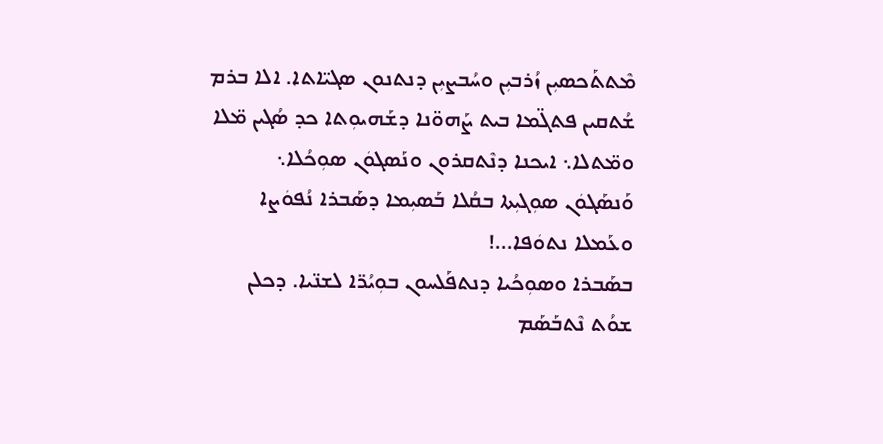ܡܶܬܬܰܟܣܝܼܢ ܙܳܪܒܝܼܢ ܘܚܳܒܨܝܼܢ ܕܢܬܢܘܢ ܣܓܝ̈ܐܬܐ. ܐܠܐ ܒܪܡ ܫܳܬܩܝܢ ܦܬܓ̈ܡܐ ܒܝܬ ܨܰܗܘ̈ܢܐ ܕܫܰܗܝܘܼܬܐ ܟܕ ܣܳܓܝܢ ܡ̈ܠܐ ܘܡ̈ܬܠܐ܆ ܐܝܟܢܐ ܕܢܶܬܩܪܘܢ ܘܢܰܣܓܘܿܢ ܣܘܼܟܳܠܐ܆ ܘܰܢܣܰܓܘܿܢ ܣܘܼܓܝܼܬܐ ܒܩܳܠܐ ܒܰܣܝܼܡܐ ܕܣܰܒܪܐ ܢܳܦܘܿܨܐ ܘܥܰܡܠܐ ܢܬܘܿܦܐ...!
ܒܣܰܒܪܐ ܘܣܘܼܟܳܝܐ ܕܢܬܦܰܠܚܘܢ ܒܘܼܝܳܪ̈ܐ ܠܫܢ̈ܝܐ. ܕܟܠܢ ܫܘܳܬ ܢܶܬܒܰܣܰܡ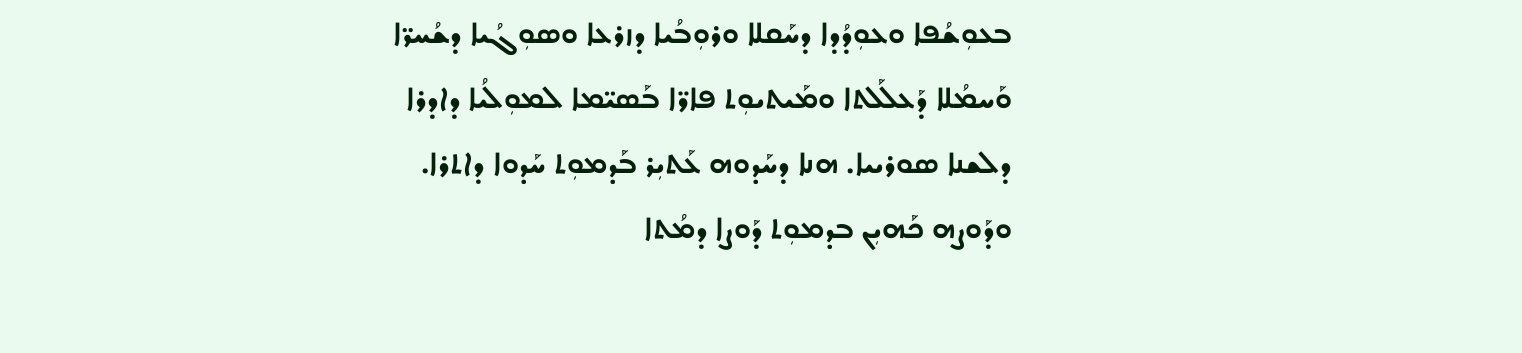ܒܥܘܼܫܳܦܐ ܘܥܘܼܕܳܕܐ ܕܚܰܩܠܐ ܘܪܘܼܒܳܝܐ ܕܙܪܥܐ ܘܣܘܼܓܳܝܐ ܕܫܳܚܪ̈ܐ ܘܰܚܡܳܠܐ ܕܰܥܠܰܠܬܐ ܘܡܰܝܬܝܘܼܬ ܦܐܪ̈ܐ ܒܰܣܝ̈ܡܐ ܠܡܘܼܠܳܝܐ ܕܐܕܪܐ ܕܠܫܢܐ ܣܘܪܝܝܐ. ܗܢܐ ܕܚܰܕܘܗ ܥܰܬܝܼܪ ܒܰܕܡܘܼܬ ܚܰܕܘܐ ܕܐܬܪܐ. ܘܕܰܘܨܗ ܟܰܗܝܼܢ ܒܕܡܘܼܬ ܕܰܘܨܐ ܕܡܳܬܐ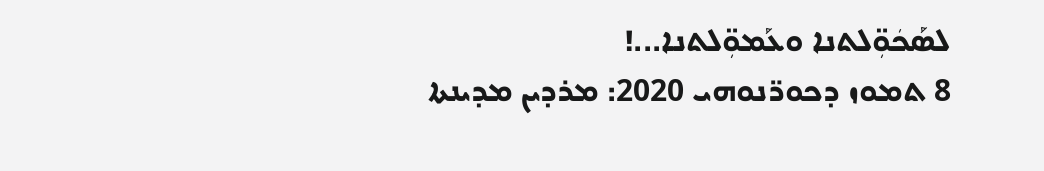ܠܣܰܟܿܘܼ̈ܠܬܢܐ ܘܥܰܡܘܼ̈ܠܬܢܐ...!
8 ܬܡܘܙ ܕܟܘܪ̈ܢܘܗܝ 2020: ܡܪܕܝܢ ܡܕܝܢܬܐ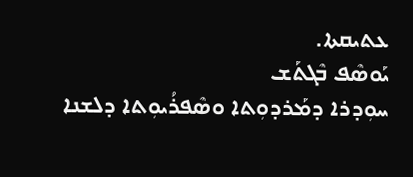ܥܬܝܩܬܐ.
ܝܰܘܣܶܦ ܒܶܓܬܰܫ
ܚܘܼܕܪܐ ܕܡܰܪܕܘܼܬܐ ܘܣܶܦܪܳܝܘܼܬܐ ܕܠܫܢܐ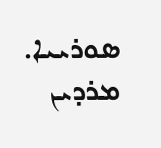ܣܘܪܝܝܐ. ܡܪܕܝܢ